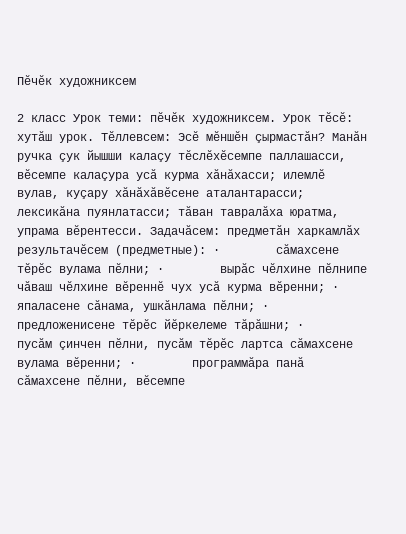Пĕчĕк художниксем

2 класс Урок теми: пĕчĕк художниксем. Урок тĕсĕ: хутăш урок. Тĕллевсем: Эсĕ мĕншĕн çырмастăн? Манăн ручка çук йышши калаçу тĕслĕхĕсемпе паллашасси, вĕсемпе калаçура усă курма хăнăхасси; илемлĕ вулав, куçару хăнăхăвĕсене аталантарасси; лексикăна пуянлатасси; тăван тавралăха юратма, упрама вĕрентесси. Задачăсем: предметăн харкамлăх результачĕсем (предметные): ·        сăмахсене тĕрĕс вулама пĕлни; ·        вырăс чĕлхине пĕлнипе чăваш чĕлхине вĕреннĕ чух усă курма вĕренни; ·        япаласене сăнама, ушкăнлама пĕлни; ·        предложенисене тĕрĕс йĕркелеме тăрăшни; ·        пусăм çинчен пĕлни, пусăм тĕрĕс лартса сăмахсене вулама вĕренни; ·        программăра панă сăмахсене пĕлни, вĕсемпе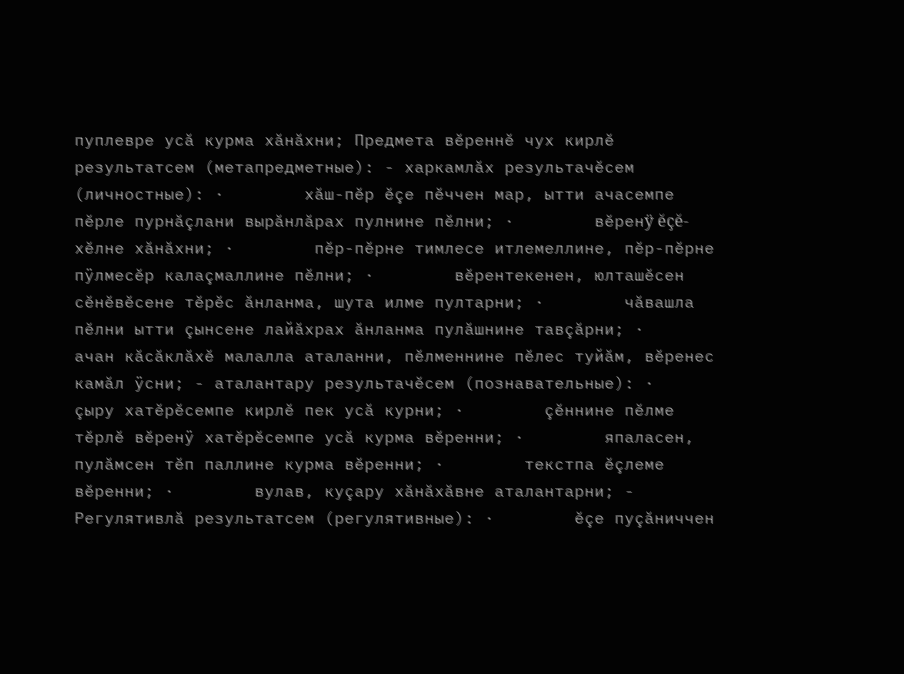пуплевре усă курма хăнăхни; Предмета вĕреннĕ чух кирлĕ результатсем (метапредметные): - харкамлăх результачĕсем (личностные): ·        хăш-пĕр ĕçе пĕччен мар, ытти ачасемпе пĕрле пурнăçлани вырăнлăрах пулнине пĕлни; ·        вĕренÿ ĕçĕ-хĕлне хăнăхни; ·        пĕр-пĕрне тимлесе итлемеллине, пĕр-пĕрне пÿлмесĕр калаçмаллине пĕлни; ·        вĕрентекенен, юлташĕсен сĕнĕвĕсене тĕрĕс ăнланма, шута илме пултарни; ·        чăвашла пĕлни ытти çынсене лайăхрах ăнланма пулăшнине тавçăрни; ·        ачан кăсăклăхĕ малалла аталанни, пĕлменнине пĕлес туйăм, вĕренес камăл ÿсни; - аталантару результачĕсем (познавательные): ·        çыру хатĕрĕсемпе кирлĕ пек усă курни; ·        çĕннине пĕлме тĕрлĕ вĕренÿ хатĕрĕсемпе усă курма вĕренни; ·        япаласен, пулăмсен тĕп паллине курма вĕренни; ·        текстпа ĕçлеме вĕренни; ·        вулав, куçару хăнăхăвне аталантарни; - Регулятивлă результатсем (регулятивные): ·        ĕçе пуçăниччен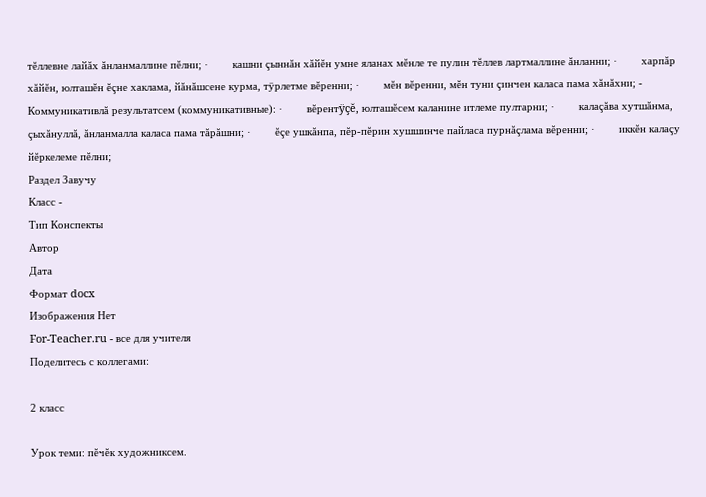тĕллевне лайăх ăнланмаллине пĕлни; ·        кашни çыннăн хăйĕн умне яланах мĕнле те пулин тĕллев лартмаллине ăнланни; ·        харпăр хăйĕн, юлташĕн ĕçне хаклама, йăнăшсене курма, тÿрлетме вĕренни; ·        мĕн вĕренни, мĕн туни çинчен каласа пама хăнăхни; - Коммуникативлă результатсем (коммуникативные): ·        вĕрентÿçĕ, юлташĕсем каланине итлеме пултарни; ·        калаçăва хутшăнма, çыхăнуллă, ăнланмалла каласа пама тăрăшни; ·        ĕçе ушкăнпа, пĕр-пĕрин хушшинче пайласа пурнăçлама вĕренни; ·        иккĕн калаçу йĕркелеме пĕлни;
Раздел Завучу
Класс -
Тип Конспекты
Автор
Дата
Формат docx
Изображения Нет
For-Teacher.ru - все для учителя
Поделитесь с коллегами:

2 класс

Урок теми: пĕчĕк художниксем.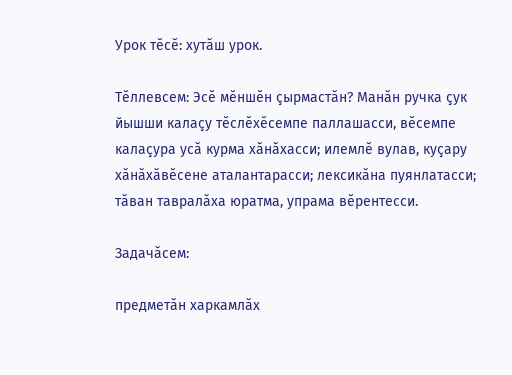Урок тĕсĕ: хутăш урок.

Тĕллевсем: Эсĕ мĕншĕн çырмастăн? Манăн ручка çук йышши калаçу тĕслĕхĕсемпе паллашасси, вĕсемпе калаçура усă курма хăнăхасси; илемлĕ вулав, куçару хăнăхăвĕсене аталантарасси; лексикăна пуянлатасси; тăван тавралăха юратма, упрама вĕрентесси.

Задачăсем:

предметăн харкамлăх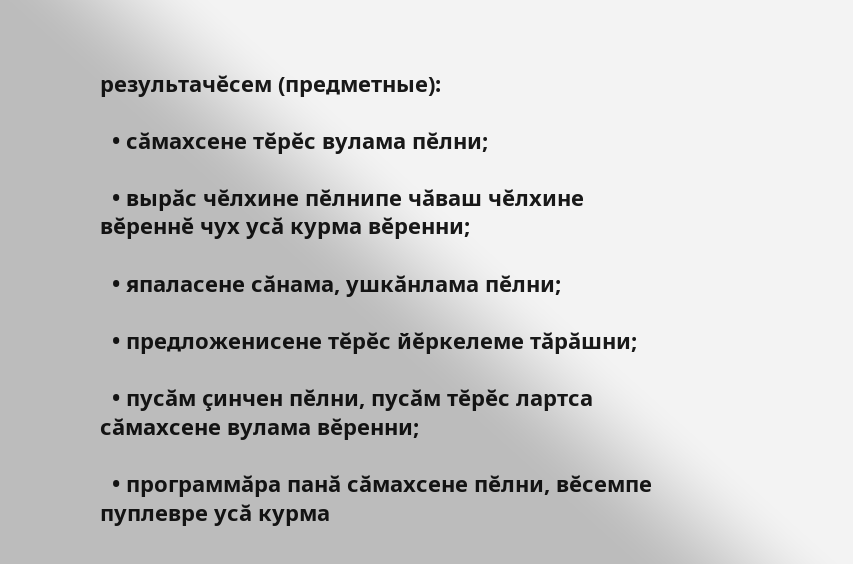результачĕсем (предметные):

  • сăмахсене тĕрĕс вулама пĕлни;

  • вырăс чĕлхине пĕлнипе чăваш чĕлхине вĕреннĕ чух усă курма вĕренни;

  • япаласене сăнама, ушкăнлама пĕлни;

  • предложенисене тĕрĕс йĕркелеме тăрăшни;

  • пусăм çинчен пĕлни, пусăм тĕрĕс лартса сăмахсене вулама вĕренни;

  • программăра панă сăмахсене пĕлни, вĕсемпе пуплевре усă курма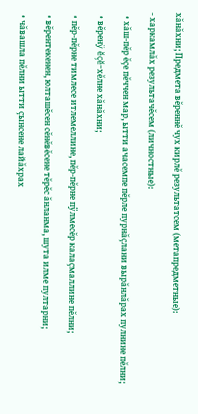хăнăхни; Предмета вĕреннĕ чух кирлĕ результатсем (метапредметные):

- харкамлăх результачĕсем (личностные):

  • хăш-пĕр ĕçе пĕччен мар, ытти ачасемпе пĕрле пурнăçлани вырăнлăрах пулнине пĕлни;

  • вĕренÿ ĕçĕ-хĕлне хăнăхни;

  • пĕр-пĕрне тимлесе итлемеллине, пĕр-пĕрне пÿлмесĕр калаçмаллине пĕлни;

  • вĕрентекенен, юлташĕсен сĕнĕвĕсене тĕрĕс ăнланма, шута илме пултарни;

  • чăвашла пĕлни ытти çынсене лайăхрах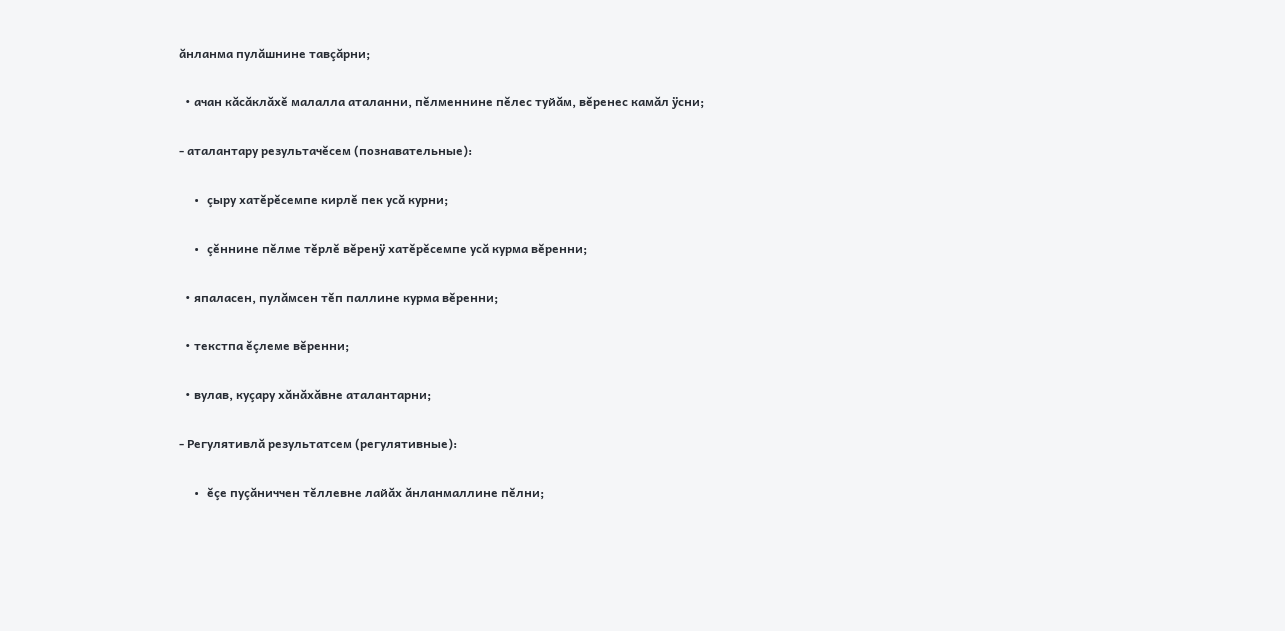ăнланма пулăшнине тавçăрни;

  • ачан кăсăклăхĕ малалла аталанни, пĕлменнине пĕлес туйăм, вĕренес камăл ÿсни;

- аталантару результачĕсем (познавательные):

  • çыру хатĕрĕсемпе кирлĕ пек усă курни;

  • çĕннине пĕлме тĕрлĕ вĕренÿ хатĕрĕсемпе усă курма вĕренни;

  • япаласен, пулăмсен тĕп паллине курма вĕренни;

  • текстпа ĕçлеме вĕренни;

  • вулав, куçару хăнăхăвне аталантарни;

- Регулятивлă результатсем (регулятивные):

  • ĕçе пуçăниччен тĕллевне лайăх ăнланмаллине пĕлни;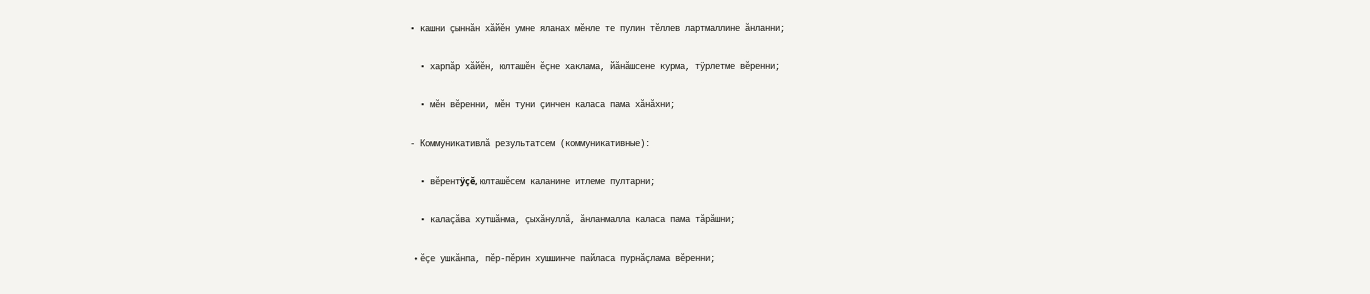• кашни çыннăн хăйĕн умне яланах мĕнле те пулин тĕллев лартмаллине ăнланни;

  • харпăр хăйĕн, юлташĕн ĕçне хаклама, йăнăшсене курма, тÿрлетме вĕренни;

  • мĕн вĕренни, мĕн туни çинчен каласа пама хăнăхни;

- Коммуникативлă результатсем (коммуникативные):

  • вĕрентÿçĕ, юлташĕсем каланине итлеме пултарни;

  • калаçăва хутшăнма, çыхăнуллă, ăнланмалла каласа пама тăрăшни;

  • ĕçе ушкăнпа, пĕр-пĕрин хушшинче пайласа пурнăçлама вĕренни;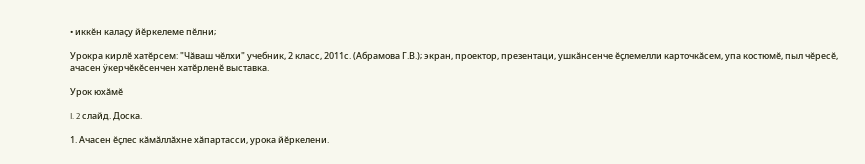• иккĕн калаçу йĕркелеме пĕлни;

Урокра кирлĕ хатĕрсем: "Чăваш чĕлхи" учебник, 2 класс, 2011с. (Абрамова Г.В.); экран, проектор, презентаци, ушкăнсенче ĕçлемелли карточкăсем, упа костюмĕ, пыл чĕресĕ, ачасен ÿкерчĕкĕсенчен хатĕрленĕ выставка.

Урок юхăмĕ

I. 2 слайд. Доска.

1. Ачасен ĕçлес кăмăллăхне хăпартасси, урока йĕркелени.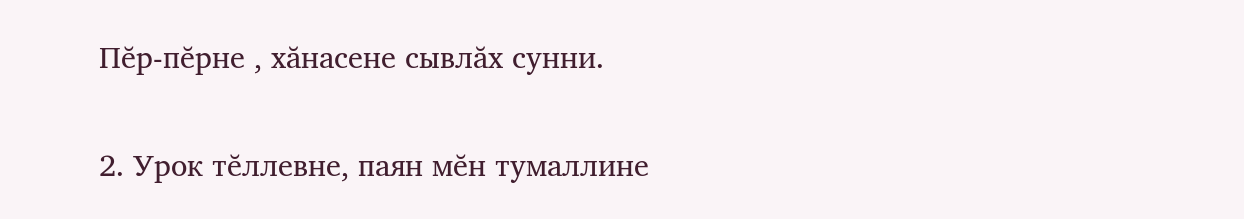Пĕр-пĕрне , хăнасене сывлăх сунни.

2. Урок тĕллевне, паян мĕн тумаллине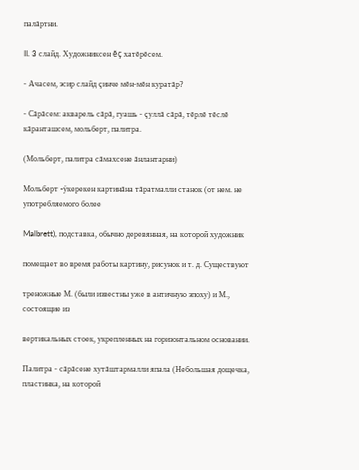палăртни.

II. 3 слайд. Художниксен ĕç хатĕрĕсем.

- Ачасем, эсир слайд çинче мĕн-мĕн куратăр?

- Сăрăсем: акварель сăрă, гуашь - çуллă сăрă, тĕрлĕ тĕслĕ кăранташсем, мольберт, палитра.

(Мольберт, палитра сăмахсене ăнлантарни)

Мольберт -ÿкерекен картинăна тăратмалли станок (от нем. не употребляемого более

Malbrett), подставка, обычно деревянная, на которой художник

помещает во время работы картину, рисунок и т. д. Существуют

треножные М. (были известны уже в античную эпоху) и М., состоящие из

вертикальных стоек, укрепленных на горизонтальном основании.

Палитра - сăрăсене хутăштармалли япала (Небольшая дощечка, пластинка, на которой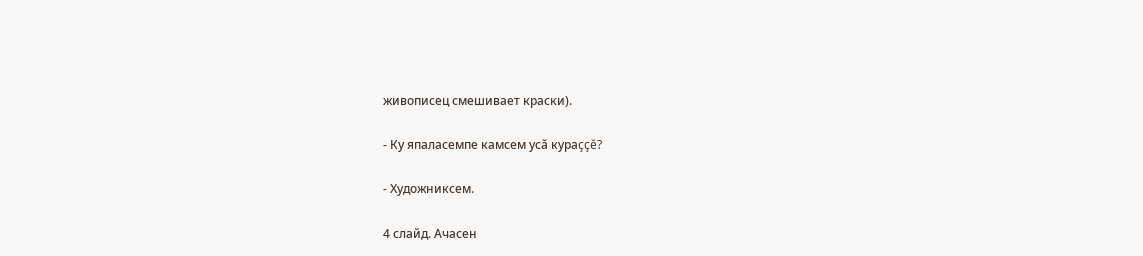живописец смешивает краски).

- Ку япаласемпе камсем усă кураççĕ?

- Художниксем.

4 слайд. Ачасен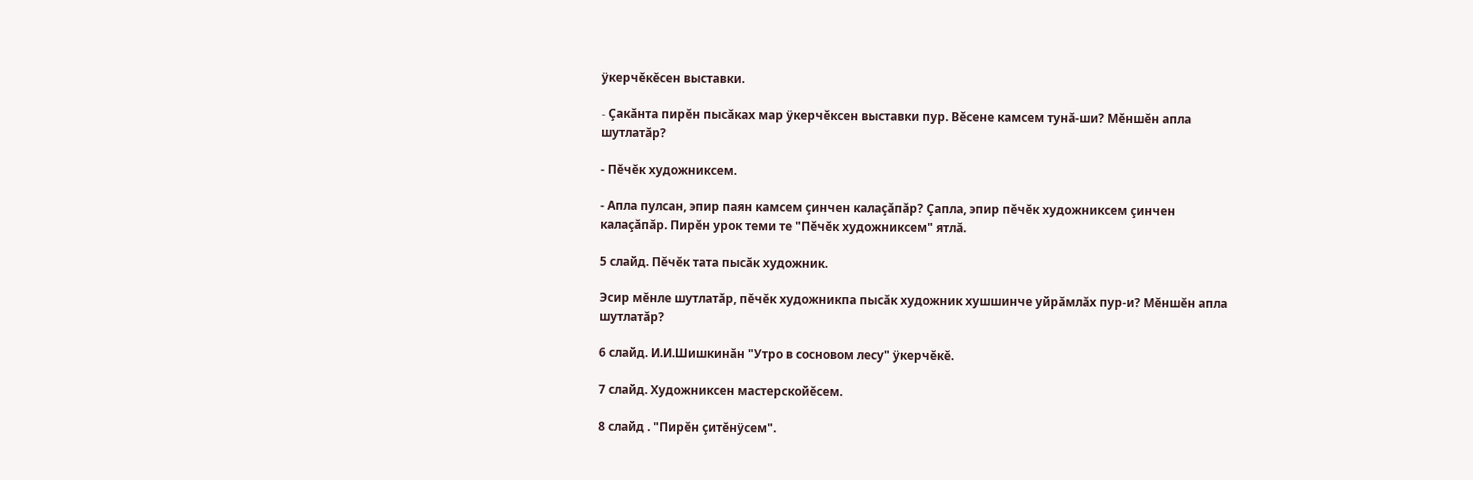ÿкерчĕкĕсен выставки.

- Çакăнта пирĕн пысăках мар ÿкерчĕксен выставки пур. Вĕсене камсем тунă-ши? Мĕншĕн апла шутлатăр?

- Пĕчĕк художниксем.

- Апла пулсан, эпир паян камсем çинчен калаçăпăр? Çапла, эпир пĕчĕк художниксем çинчен калаçăпăр. Пирĕн урок теми те "Пĕчĕк художниксем" ятлă.

5 слайд. Пĕчĕк тата пысăк художник.

Эсир мĕнле шутлатăр, пĕчĕк художникпа пысăк художник хушшинче уйрăмлăх пур-и? Мĕншĕн апла шутлатăр?

6 слайд. И.И.Шишкинăн "Утро в сосновом лесу" ÿкерчĕкĕ.

7 слайд. Художниксен мастерскойĕсем.

8 слайд . "Пирĕн çитĕнÿсем".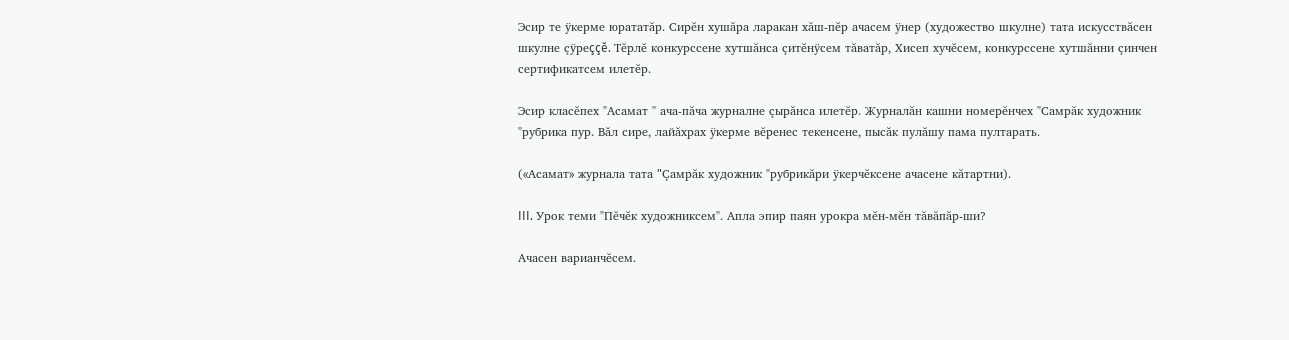Эсир те ÿкерме юрататăр. Сирĕн хушăра ларакан хăш-пĕр ачасем ÿнер (художество шкулне) тата искусствăсен шкулне çÿреççĕ. Тĕрлĕ конкурссене хутшăнса çитĕнÿсем тăватăр, Хисеп хучĕсем, конкурссене хутшăнни çинчен сертификатсем илетĕр.

Эсир класĕпех "Асамат " ача-пăча журналне çырăнса илетĕр. Журналăн кашни номерĕнчех "Самрăк художник "рубрика пур. Вăл сире, лайăхрах ÿкерме вĕренес текенсене, пысăк пулăшу пама пултарать.

(«Асамат» журнала тата "Çамрăк художник "рубрикăри ÿкерчĕксене ачасене кăтартни).

III. Урок теми "Пĕчĕк художниксем". Апла эпир паян урокра мĕн-мĕн тăвăпăр-ши?

Ачасен варианчĕсем.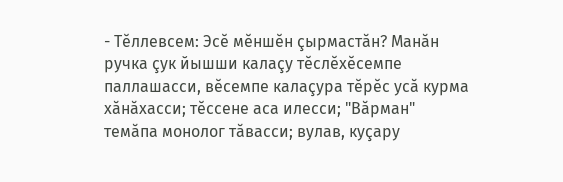- Тĕллевсем: Эсĕ мĕншĕн çырмастăн? Манăн ручка çук йышши калаçу тĕслĕхĕсемпе паллашасси, вĕсемпе калаçура тĕрĕс усă курма хăнăхасси; тĕссене аса илесси; "Вăрман" темăпа монолог тăвасси; вулав, куçару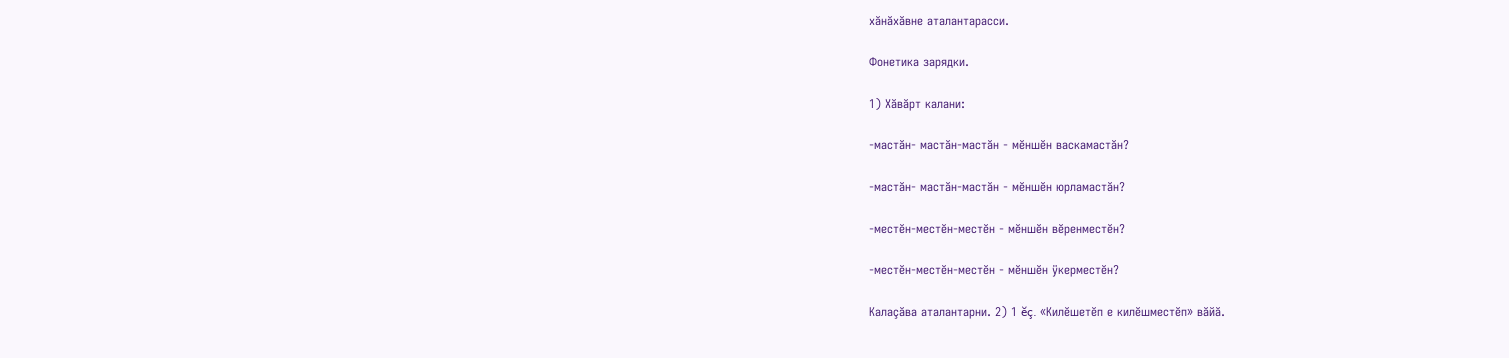хăнăхăвне аталантарасси.

Фонетика зарядки.

1) Хăвăрт калани:

-мастăн- мастăн-мастăн - мĕншĕн васкамастăн?

-мастăн- мастăн-мастăн - мĕншĕн юрламастăн?

-местĕн-местĕн-местĕн - мĕншĕн вĕренместĕн?

-местĕн-местĕн-местĕн - мĕншĕн ÿкерместĕн?

Калаçăва аталантарни. 2) 1 ĕç. «Килĕшетĕп е килĕшместĕп» вăйă.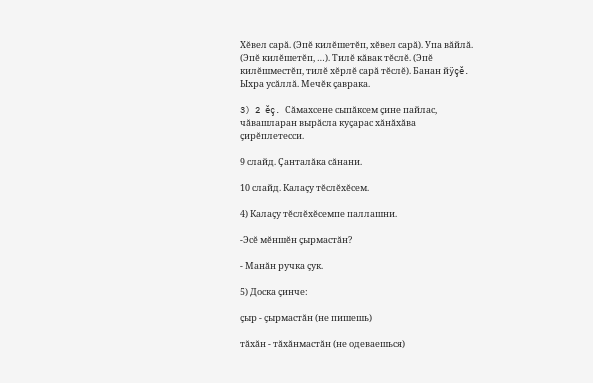Хĕвел сарă. (Эпĕ килĕшетĕп, хĕвел сарă). Упа вăйлă. (Эпĕ килĕшетĕп, …). Тилĕ кăвак тĕслĕ. (Эпĕ килĕшместĕп, тилĕ хĕрлĕ сарă тĕслĕ). Банан йÿçĕ. Ыхра усăллă. Мечĕк çаврака.

3) 2 ĕç. Сăмахсене сыпăксем çине пайлас, чăвашларан вырăсла куçарас хăнăхăва çирĕплетесси.

9 слайд. Çанталăка сăнани.

10 слайд. Калаçу тĕслĕхĕсем.

4) Калаçу тĕслĕхĕсемпе паллашни.

-Эсĕ мĕншĕн çырмастăн?

- Манăн ручка çук.

5) Доска çинче:

çыр - çырмастăн (не пишешь)

тăхăн - тăхăнмастăн (не одеваешься)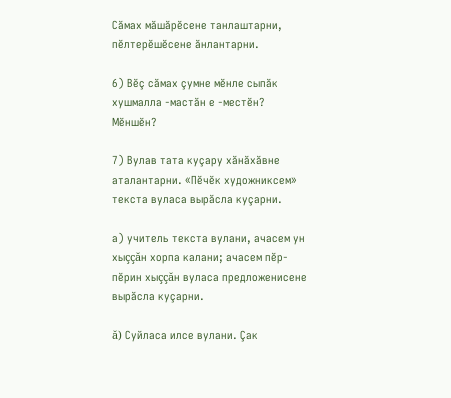Сăмах мăшăрĕсене танлаштарни, пĕлтерĕшĕсене ăнлантарни.

6) Вĕç сăмах çумне мĕнле сыпăк хушмалла -мастăн е -местĕн? Мĕншĕн?

7) Вулав тата куçару хăнăхăвне аталантарни. «Пĕчĕк художниксем» текста вуласа вырăсла куçарни.

а) учитель текста вулани, ачасем ун хыççăн хорпа калани; ачасем пĕр-пĕрин хыççăн вуласа предложенисене вырăсла куçарни.

ă) Суйласа илсе вулани. Çак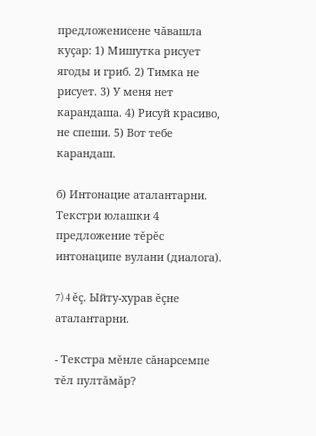предложенисене чăвашла куçар: 1) Мишутка рисует ягоды и гриб. 2) Тимка не рисует. 3) У меня нет карандаша. 4) Рисуй красиво, не спеши. 5) Вот тебе карандаш.

б) Интонацие аталантарни. Текстри юлашки 4 предложение тĕрĕс интонаципе вулани (диалога).

7) 4 ĕç. Ыйту-хурав ĕçне аталантарни.

- Текстра мĕнле сăнарсемпе тĕл пултăмăр?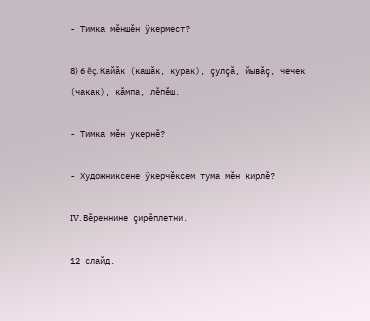- Тимка мĕншĕн ÿкермест?

8) 6 ĕç. Кайăк (кашăк, курак), çулçă, йывăç, чечек (чакак), кăмпа, лĕпĕш.

- Тимка мĕн укернĕ?

- Художниксене ÿкерчĕксем тума мĕн кирлĕ?

IV. Вĕреннине çирĕплетни.

12 слайд.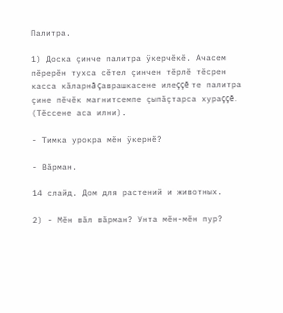Палитра.

1) Доска çинче палитра ÿкерчĕкĕ. Ачасем пĕрерĕн тухса сĕтел çинчен тĕрлĕ тĕсрен касса кăларнă çаврашкасене илеççĕ те палитра çине пĕчĕк магнитсемпе çыпăçтарса хураççĕ. (Тĕссене аса илни).

- Тимка урокра мĕн ÿкернĕ?

- Вăрман.

14 слайд. Дом для растений и животных.

2) - Мĕн вăл вăрман? Унта мĕн-мĕн пур?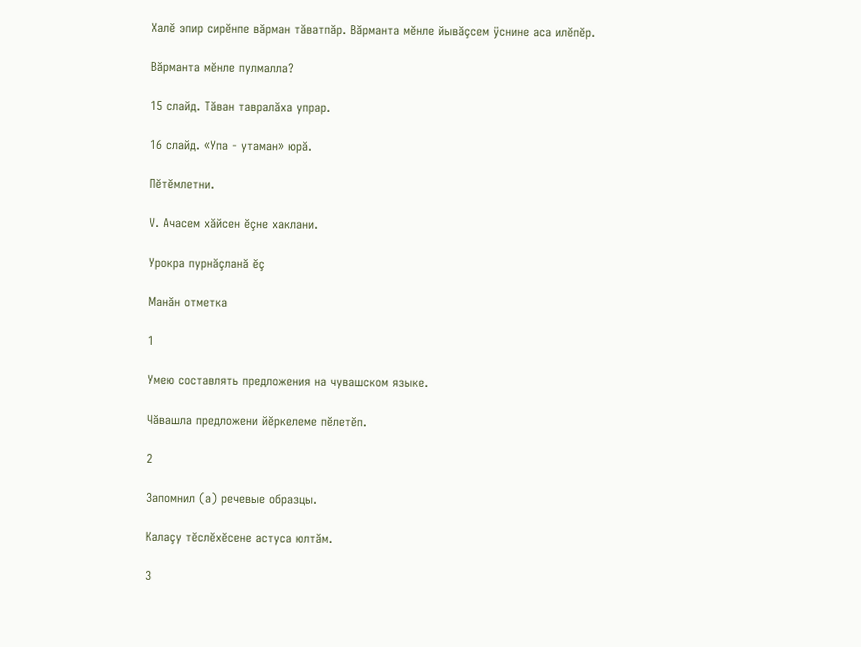Халĕ эпир сирĕнпе вăрман тăватпăр. Вăрманта мĕнле йывăçсем ÿснине аса илĕпĕр.

Вăрманта мĕнле пулмалла?

15 слайд. Тăван тавралăха упрар.

16 слайд. «Упа - утаман» юрă.

Пĕтĕмлетни.

V. Ачасем хăйсен ĕçне хаклани.

Урокра пурнăçланă ĕç

Манăн отметка

1

Умею составлять предложения на чувашском языке.

Чăвашла предложени йĕркелеме пĕлетĕп.

2

Запомнил (а) речевые образцы.

Калаçу тĕслĕхĕсене астуса юлтăм.

3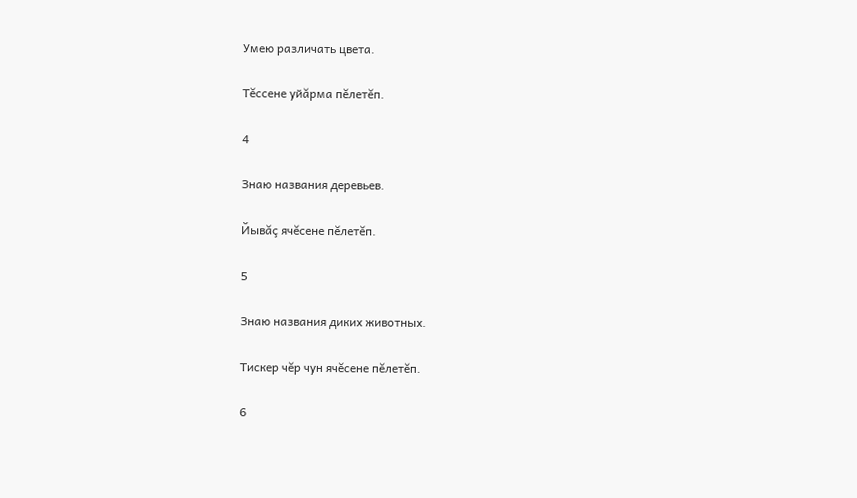Умею различать цвета.

Тĕссене уйăрма пĕлетĕп.

4

Знаю названия деревьев.

Йывăç ячĕсене пĕлетĕп.

5

Знаю названия диких животных.

Тискер чĕр чун ячĕсене пĕлетĕп.

6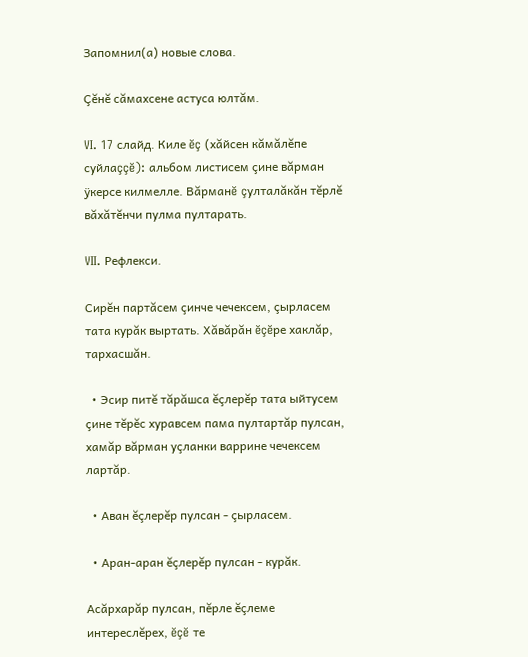Запомнил(а) новые слова.

Çĕнĕ сăмахсене астуса юлтăм.

VI. 17 слайд. Киле ĕç (хăйсен кăмăлĕпе суйлаççĕ): альбом листисем çине вăрман ÿкерсе килмелле. Вăрманĕ çулталăкăн тĕрлĕ вăхăтĕнчи пулма пултарать.

VII. Рефлекси.

Сирĕн партăсем çинче чечексем, çырласем тата курăк выртать. Хăвăрăн ĕçĕре хаклăр, тархасшăн.

  • Эсир питĕ тăрăшса ĕçлерĕр тата ыйтусем çине тĕрĕс хуравсем пама пултартăр пулсан, хамăр вăрман уçланки варрине чечексем лартăр.

  • Аван ĕçлерĕр пулсан - çырласем.

  • Аран-аран ĕçлерĕр пулсан - курăк.

Асăрхарăр пулсан, пĕрле ĕçлеме интереслĕрех, ĕçĕ те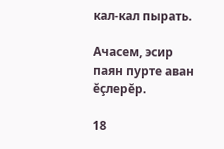кал-кал пырать.

Ачасем, эсир паян пурте аван ĕçлерĕр.

18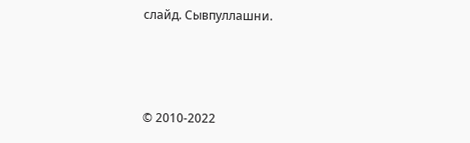слайд. Сывпуллашни.



© 2010-2022